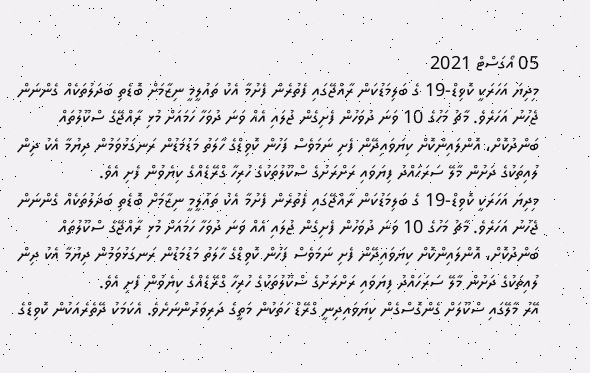05 އޯގަސްޓް 2021
މިދިޔަ އަހަރަކީ ކޮވިޑް-19 ގެ ބަލިމަޑުކަން ރާއްޖޭގައި ފެތުރެން ފެށުމާ އެކު ތައުލީމީ ނިޒާމަށް ބޮޑެތި ބަދަލުތަކެއް ގެންނަން ޖެހުނު އަހަރެވެ. މާޗު މަހުގެ 10 ވަނަ ދުވަހުން ފެށިގެން ޖުލައި އެއް ވަނަ ދުވަހާ ހަމައަށް މުޅި ރާއްޖޭގެ ސްކޫލުތައް ބަންދުކޮށް، އޮންލައިންކޮށް ކިޔަވައިދޭން ފެށި ނަމަވެސް ފަހުން ކޮވިޑްގެ ހާލަތު މަޑުމަޑުން ރަނގަޅުވަމުން ދިޔުމާ އެކު ދިން ލުއިތަކުގެ ދަށުން މާލޭ ސަރަހައްދު ފިޔަވައި ރަށްރަށުގެ ސްކޫލުތަކުގެ ހުރިހާ ގްރޭޑެއްގެ ކިޔެވުން ފެށި އެވެ.
މިދިޔަ އަހަރަކީ ކޮވިޑް-19 ގެ ބަލިމަޑުކަން ރާއްޖޭގައި ފެތުރެން ފެށުމާ އެކު ތައުލީމީ ނިޒާމަށް ބޮޑެތި ބަދަލުތަކެއް ގެންނަން ޖެހުނު އަހަރެވެ. މާޗު މަހުގެ 10 ވަނަ ދުވަހުން ފެށިގެން ޖުލައި އެއް ވަނަ ދުވަހާ ހަމައަށް މުޅި ރާއްޖޭގެ ސްކޫލުތައް ބަންދުކޮށް، އޮންލައިންކޮށް ކިޔަވައިދޭން ފެށި ނަމަވެސް ފަހުން ކޮވިޑްގެ ހާލަތު މަޑުމަޑުން ރަނގަޅުވަމުން ދިޔުމާ އެކު ދިން ލުއިތަކުގެ ދަށުން މާލޭ ސަރަހައްދު ފިޔަވައި ރަށްރަށުގެ ސްކޫލުތަކުގެ ހުރިހާ ގްރޭޑެއްގެ ކިޔެވުން ފެށި އެވެ.
އޭރު މާލޭގައި ސްކޫލަށް ގެންގޮސްގެން ކިޔަވައިދިނީ ގްރޭޑް ހަތަކުން މަތީގެ ދަރިވަރުންނަށެވެ. އެކަމަކު ދޭތެރެއަކުން ކޮވިޑްގެ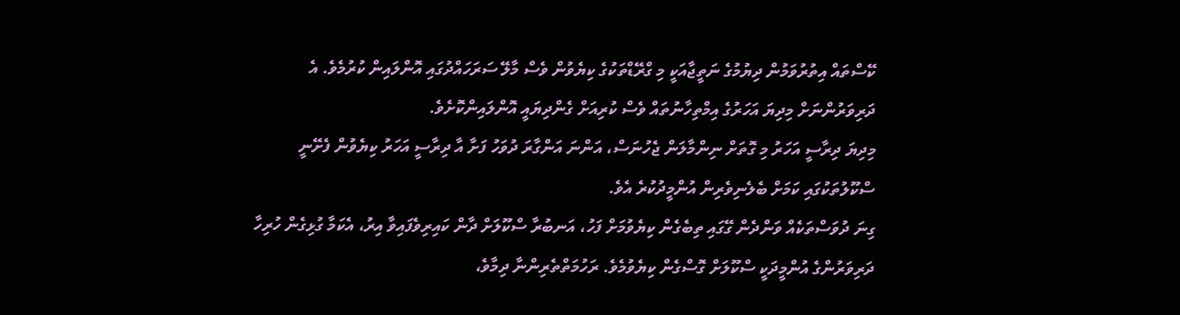ކޭސްތައް އިތުރުވަމުން ދިޔުމުގެ ނަތީޖާއަކީ މި ގްރޭޑްތަކުގެ ކިޔެވުން ވެސް މާލޭ ސަރަހައްދުގައި އޮންލައިން ކުރުމެވެ. އެ ދަރިވަރުންނަށް މިދިޔަ އަހަރުގެ އިމްތިހާނުތައް ވެސް ކުރިއަށް ގެންދިޔައީ އޮންލައިންކޮށެވެ.
މިދިޔަ ދިރާސީ އަހަރު މި ގޮތަށް ނިންމާލަން ޖެހުނަސް، އަންނަ އަންގާރަ ދުވަހު ފަށާ އާ ދިރާސީ އަހަރު ކިޔެވުން ފެށޭނީ ސްކޫލުތަކުގައި ކަމަށް ބެލެނިވެރިން އުންމީދުކުރެ އެވެ.
ގިނަ ދުވަސްތަކެއް ވަންދެން ގޭގައި ތިބެގެން ކިޔެވުމަށް ފަހު، އަނބުރާ ސްކޫލަށް ދާން ކައިރިވެފައިވާ އިރު، އެކަމާ ގުޅިގެން ހުރިހާ ދަރިވަރުންގެ އުންމީދަކީ ސްކޫލަށް ގޮސްގެން ކިޔެވުމެވެ. ރަހުމަތްތެރިންނާ ދިމާވެ،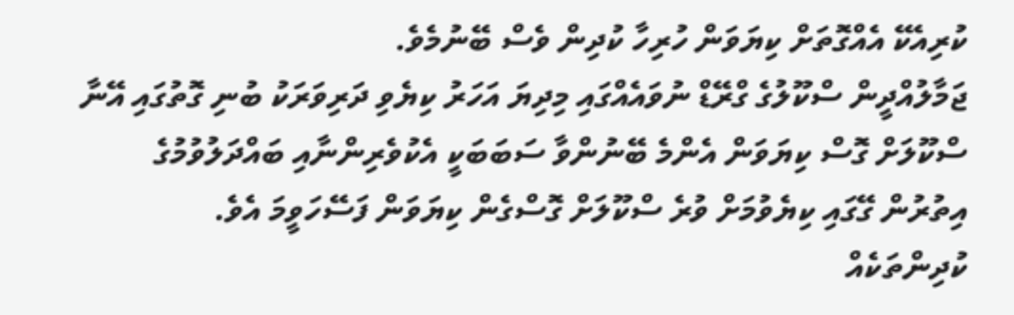ކުރިއެކޭ އެއްގޮތަށް ކިޔަވަން ހުރިހާ ކުދިން ވެސް ބޭނުމެވެ.
ޖަމާލުއްދީން ސްކޫލުގެ ގްރޭޑް ނުވައެއްގައި މިދިޔަ އަހަރު ކިޔެވި ދަރިވަރަކު ބުނި ގޮތުގައި އޭނާ ސްކޫލަށް ގޮސް ކިޔަވަން އެންމެ ބޭނުންވާ ސަބަބަކީ އެކުވެރިންނާއި ބައްދަލުވުމުގެ އިތުރުން ގޭގައި ކިޔެވުމަށް ވުރެ ސްކޫލަށް ގޮސްގެން ކިޔަވަން ފަސޭހަވީމަ އެވެ.
ކުދިންތަކެއް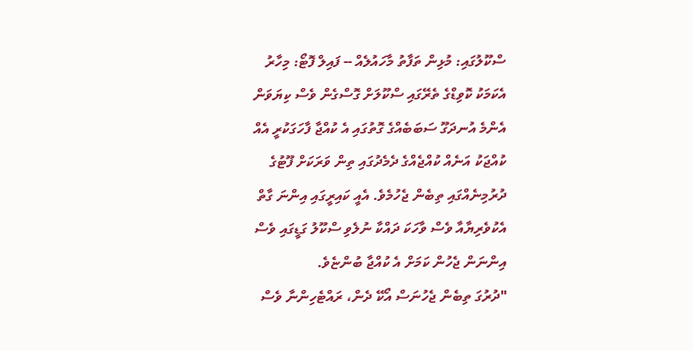ސްކޫލުގައި: މުޅިން ތަފާތު މާހައުލެއް -- ފައިލް ފޮޓޯ: މިހާރު
އެކަމަކު ކޮވިޑްގެ ތެރޭގައި ސްކޫލަށް ގޮސްގެން ވެސް ކިޔަވަން އެންމެ އުނދަގޫ ސަބަބެއްގެ ގޮތުގައި އެ ކުއްޖާ ފާހަގަކުރީ އެއް ކުއްޖަކު އަނެއް ކުއްޖެއްގެ ދެމެދުގައި ތިން ވަރަކަށް ފޫޓުގެ ދުރުމިނެއްގައި ތިބެން ޖެހުމެވެ. އެއީ ކައިރީގައި އިންނަ ގާތް އެކުވެރިޔާއާ ވެސް ވާހަކަ ދައްކާ ނުލެވި ސްކޫލު ގަޑީގައި ވެސް އިންނަން ޖެހުން ކަމަށް އެ ކުއްޖާ ބުންޏެވެ.
"ދުރުގަ ތިބެން ޖެހުނަސް އޯކޭ ދެން، ރައްޓެހިންނާ ވެސް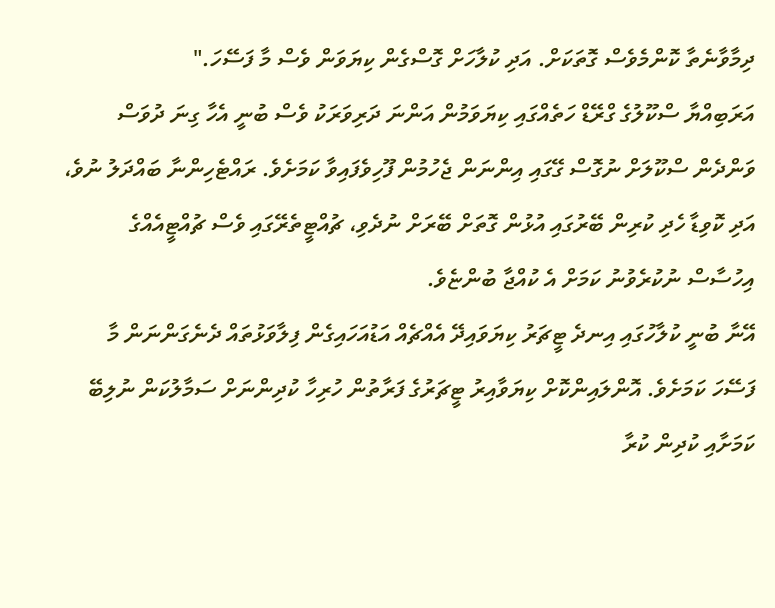ދިމާވާނެތާ ކޮންމެވެސް ގޮތަކަށް. އަދި ކުލާހަށް ގޮސްގެން ކިޔަވަން ވެސް މާ ފަސޭހަ."
އަރަބިއްޔާ ސްކޫލުގެ ގްރޭޑް ހަތެއްގައި ކިޔަވަމުން އަންނަ ދަރިވަރަކު ވެސް ބުނީ އެހާ ގިނަ ދުވަސް ވަންދެން ސްކޫލަށް ނުގޮސް ގޭގައި އިންނަން ޖެހުމުން ފޫހިވެފައިވާ ކަމަށެވެ. ރައްޓެހިންނާ ބައްދަލު ނުވެ، އަދި ކޮވިޑާ ހެދި ކުރިން ބޭރުގައި އުޅުން ގޮތަށް ބޭރަށް ނުދެވި، ޗުއްޓީތެރޭގައި ވެސް ޗުއްޓީއެއްގެ އިހުސާސް ނުކުރެވުނު ކަމަށް އެ ކުއްޖާ ބުންޏެވެ.
އޭނާ ބުނީ ކުލާހުގައި އިނދެ ޓީޗަރު ކިޔަވައިދޭ އެއްޗެއް އަޑުއަހައިގެން ފިލާވަޅުތައް ދެނެގަންނަން މާ ފަސޭހަ ކަމަށެވެ. އޮންލައިންކޮށް ކިޔަވާއިރު ޓީޗަރުގެ ފަރާތުން ހުރިހާ ކުދިންނަށް ސަމާލުކަން ނުލިބޭ ކަމަށާއި ކުދިން ކުރާ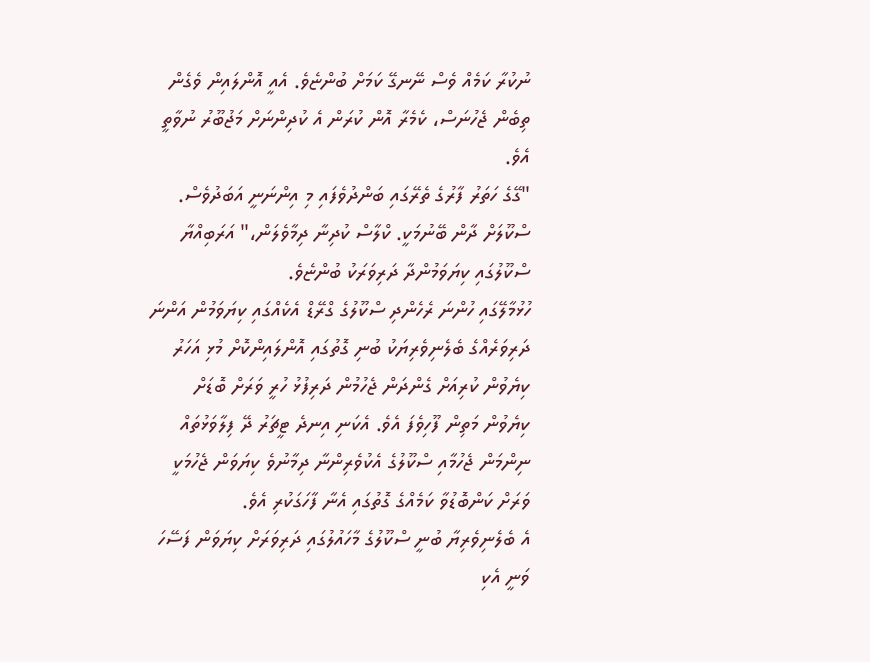ނުކުރާ ކަމެއް ވެސް ނޭނގޭ ކަމަށް ބުންޏެވެ. އެއީ އޮންލައިން ވެގެން ތިބެން ޖެހުނަސް، ކެމެރާ އޮން ކުރަން އެ ކުދިންނަށް މަޖުބޫރު ނުވާތީ އެވެ.
"ގޭގެ ހަތަރު ފާރުގެ ތެރޭގައި ބަންދުވެފައި މި އިންނަނީ އަބަދުވެސް. ސްކޫލަށް ދާން ބޭނުމަކީ. ކްލާސް ކުދިނާ ދިމާވެލަން،" އަރަބިއްޔާ ސްކޫލުގައި ކިޔަވަމުންދާ ދަރިވަރަކު ބުންޏެވެ.
ހުޅުމާލޭގައި ހުންނަ ރެހެންދި ސްކޫލުގެ ގްރޭޑް އެކެއްގައި ކިޔަވަމުން އަންނަ ދަރިވަރެއްގެ ބެލެނިވެރިޔަކު ބުނި ގޮތުގައި އޮންލައިންކޮށް މުޅި އަހަރު ކިޔެވުން ކުރިއަށް ގެންދަން ޖެހުމުން ދަރިފުޅު ހުރީ ވަރަށް ބޮޑަށް ކިޔެވުން މަތިން ފޫހިވެފަ އެވެ. އެކަނި އިނދެ ޓީޗަރު ދޭ ފިލާވަޅުތައް ނިންމަން ޖެހުމާއި ސްކޫލުގެ އެކުވެރިންނާ ދިމާނުވެ ކިޔަވަން ޖެހުމަކީ ވަރަށް ކަންބޮޑުވާ ކަމެއްގެ ގޮތުގައި އެނާ ފާހަގަކުރި އެވެ.
އެ ބެލެނިވެރިޔާ ބުނީ ސްކޫލުގެ މާހައުލުގައި ދަރިވަރަށް ކިޔަވަން ފަސޭހަ ވަނީ އެކި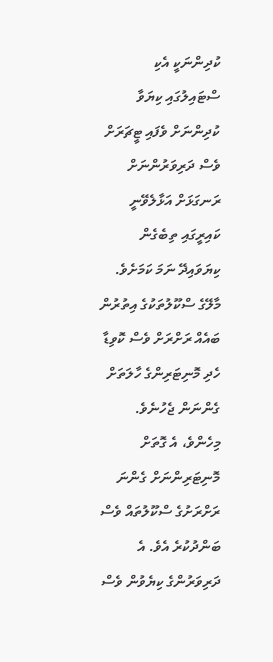ކުދިންނަކީ އެކި ސްޓައިލުގައި ކިޔަވާ ކުދިންނަށް ވެފައި ޓީޗަރަށް ވެސް ދަރިވަރުންނަށް ރަނގަޅަށް އަޅާލެވޭނީ ކައިރީގައި ތިބެގެން ކިޔަވައިދޭ ނަމަ ކަމަށެވެ.
މާލޭގެ ސްކޫލުތަކުގެ އިތުރުން ބައެއް ރަށްރަށް ވެސް ކޮވިޑާ ހެދި މޮނިޓަރިންގެ ހާލަތަށް ގެންނަން ޖެހުނެވެ. މިހެންވެ، އެ ގޮތަށް މޮނިޓަރިންނަށް ގެންނަ ރަށްރަށުގެ ސްކޫލުތައް ވެސް ބަންދުކުރެ އެވެ. އެ ދަރިވަރުންގެ ކިޔެވުން ވެސް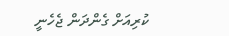ކުރިއަށް ގެންދަން ޖެހެނީ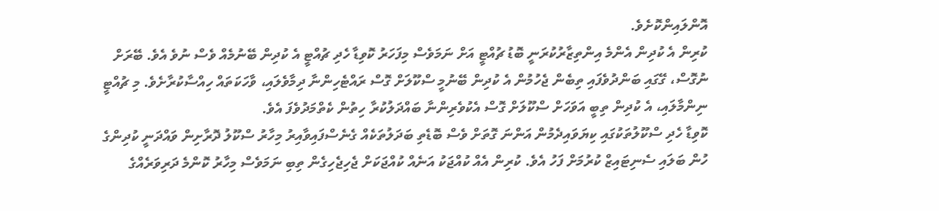އޮންލައިންކޮށެވެ.
ކުރިން އެ ކުދިން އެންމެ އިންތިޒާރުކުރަނީ ބޮޑު ޗުއްޓީ އަށް ނަމަވެސް މިފަހަރު ކޮވިޑާ ހެދި ޗުއްޓީ އެ ކުދިން ބޭނުމެއް ވެސް ނުވެ އެވެ. ބޭރަށް ނުގޮސް، ގޭގައި ބަންދުވެފައި ތިބެން ޖެހުމުން އެ ކުދިން ބޭނުމީ ސްކޫލަށް ގޮސް ރައްޓެހިންނާ ދިމާވެލައި، ވާހަކަތައް ހިއްސާކުރާށެވެ. މި ޗުއްޓީ ނިންމާލައި، އެ ކުދިން ތިބީ އަވަހަށް ސްކޫލަށް ގޮސް އެކުވެރިންނާ ބައްދަލުކުރާ ހިތުން ކެތްމަދުވެފަ އެވެ.
ކޮވިޑާ ހެދި ސްކޫލުތަކުގައި ކިޔަވައިދެމުން އަންނަ ގޮތަށް ވެސް ބޮޑެތި ބަދަލުތަކެއް ގެނެސްފައިވާއިރު މިހާރު ސްކޫލު ދޮރާށިން ވައްދަނީ ކުދިންގެ ހުން ބަލައި ސެނިޓައިޒް ކުރުމަށް ފަހު އެވެ. ކުރިން އެއް ކުއްޖަކު އަނެއް ކުއްޖަކަށް ޖެހިޖެހިގެން ތިބި ނަމަވެސް މިހާރު ކޮންމެ ދަރިވަރެއްގެ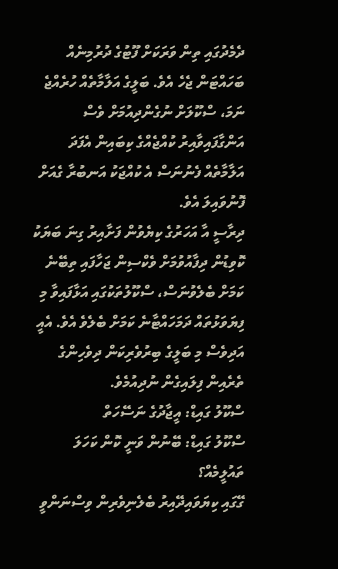ދެމެދުގައި ތިން ވަރަކަށް ފޫޓުގެ ދުރުމިނެއް ބަހައްޓަން ޖެހެ އެވެ. ބަލީގެ އަލާމާތެއް ހުރެއްޖެ ނަމަ، ސްކޫލަށް ނުގެންދިއުމަށް ވެސް އަންގާފައިވާއިރު ކުއްޖެއްގެ ކިބައިން އެފަދަ އަލާމާތެއް ފެނުނަސް އެ ކުއްޖަކު އަނބުރާ ގެއަށް ފޮނުވައިލަ އެވެ.
ދިރާސީ އާ އަހަރުގެ ކިޔެވުން ފަށާއިރު ގިނަ ބަޔަކު ކޮވިޑުން ދިފާއުވުމަށް ވެކްސިން ޖަހާފައި ތިބޭނެ ކަމަށް ބެލެވުނަސް، ސްކޫލުތަކުގައި އަޅާފައިވާ މި ފިޔަވަޅުތައް ދަމަހައްޓާނެ ކަމަށް ބެލެވެ އެވެ. އެއީ އަދިވެސް މި ބަލީގެ ބިރުވެރިކަން ދިވެހިންގެ ތެރެއިން ފިލައިގެން ނުދިއުމެވެ.
ސްކޫލު ގައިޑް: އީޖާދުގެ ނަސޭހަތް
ސްކޫލު ގައިޑް: ބޭނުން ވަނީ ކޮން ކަހަލަ ތައުލީމެއް؟
ގޭގައި ކިޔަވައިދޭއިރު ބެލެނިވެރިން ވިސްނަންވީ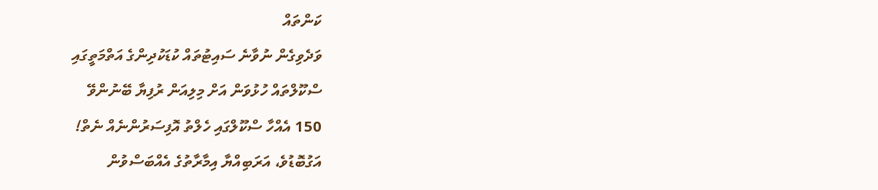ކަންތައް
ވަދެވިގެން ނުވާނެ ސައިޓުތައް ކުޑަކުދިންގެ އަތްމަތީގައި
ސްކޫލްތައް ހުޅުވަން އަށް މިލިއަން ރުފިޔާ ބޭނުންވޭ
150 އެއްހާ ސްކޫލްގައި ހެލްތު އޮފިސަރުންނެއް ނެތް!
އަގުބޮޑުވެ، އަރަބިއްޔާ އިމާރާތުގެ އެއްބަސްވުން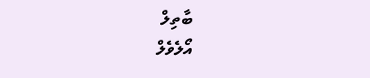ބާތިލް
އޯލެވެލް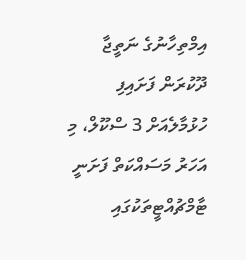އިމްތިހާނުގެ ނަތީޖާ ދޫކުރަން ފަށައިފި
ހުޅުމާލެއަށް 3 ސްކޫލް، މި އަހަރު މަސައްކަތް ފަށަނީ
ޓާމްޗުއްޓީތަކުގައި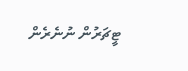ޓީޗަރުން ނުނެރެން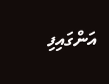އަންގައިފި